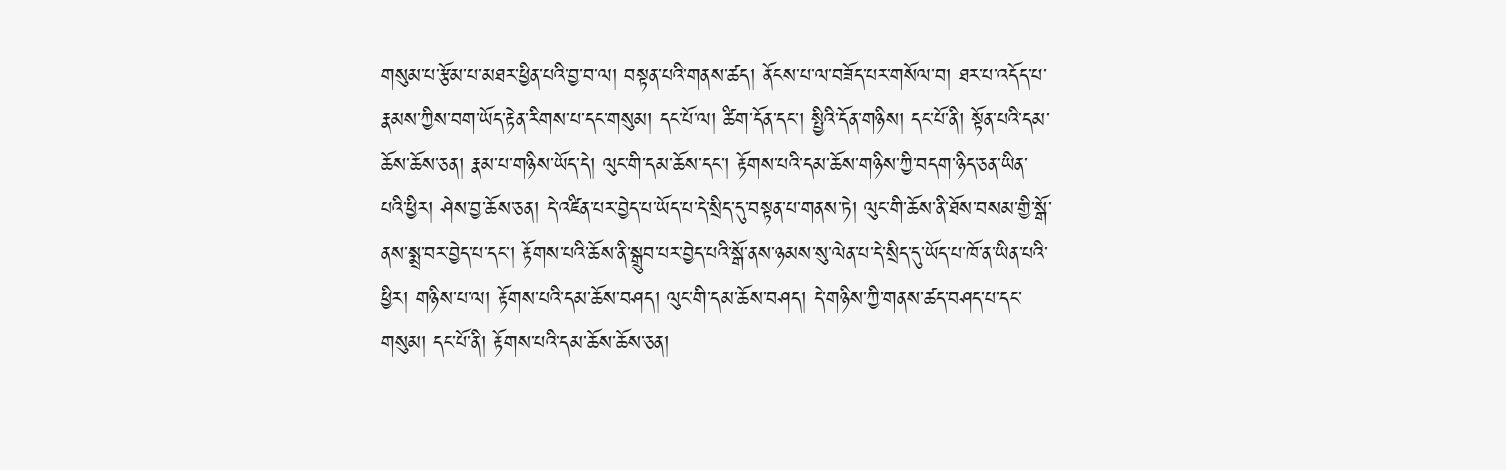གསུམ་པ་རྩོམ་པ་མཐར་ཕྱིན་པའི་བྱ་བ་ལ། བསྟན་པའི་གནས་ཚད། ནོངས་པ་ལ་བཟོད་པར་གསོལ་བ། ཐར་པ་འདོད་པ་རྣམས་ཀྱིས་བག་ཡོད་རྟེན་རིགས་པ་དང་གསུམ། དང་པོ་ལ། ཚིག་དོན་དང་། སྤྱིའི་དོན་གཉིས། དང་པོ་ནི། སྟོན་པའི་དམ་ཆོས་ཆོས་ཅན། རྣམ་པ་གཉིས་ཡོད་དེ། ལུང་གི་དམ་ཆོས་དང་། རྟོགས་པའི་དམ་ཆོས་གཉིས་ཀྱི་བདག་ཉིད་ཅན་ཡིན་པའི་ཕྱིར། ཤེས་བྱ་ཆོས་ཅན། དེ་འཛིན་པར་བྱེད་པ་ཡོད་པ་དེ་སྲིད་དུ་བསྟན་པ་གནས་ཏེ། ལུང་གི་ཆོས་ནི་ཐོས་བསམ་གྱི་སྒོ་ནས་སྨྲ་བར་བྱེད་པ་དང་། རྟོགས་པའི་ཆོས་ནི་སྒྲུབ་པར་བྱེད་པའི་སྒོ་ནས་ཉམས་སུ་ལེན་པ་དེ་སྲིད་དུ་ཡོད་པ་ཁོ་ན་ཡིན་པའི་ཕྱིར། གཉིས་པ་ལ། རྟོགས་པའི་དམ་ཆོས་བཤད། ལུང་གི་དམ་ཆོས་བཤད། དེ་གཉིས་ཀྱི་གནས་ཚད་བཤད་པ་དང་གསུམ། དང་པོ་ནི། རྟོགས་པའི་དམ་ཆོས་ཆོས་ཅན།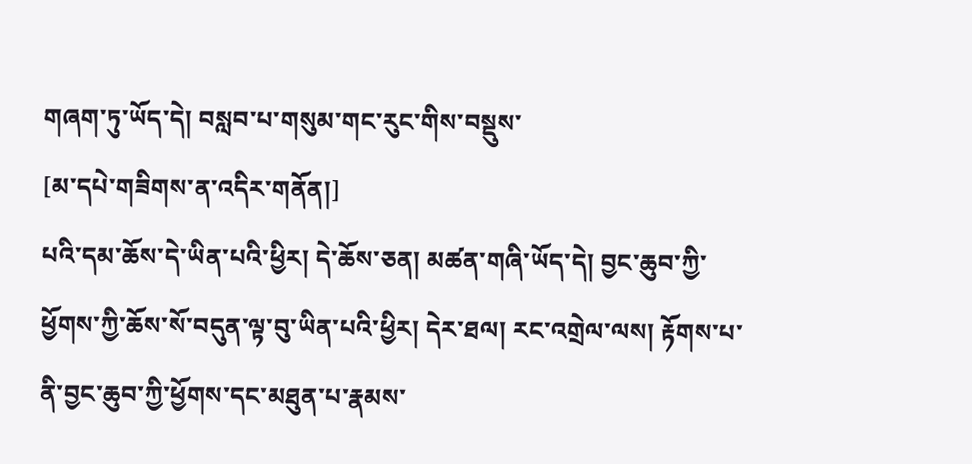གཞག་ཏུ་ཡོད་དེ། བསླབ་པ་གསུམ་གང་རུང་གིས་བསྡུས་
[མ་དཔེ་གཟིགས་ན་འདིར་གནོན།]
པའི་དམ་ཆོས་དེ་ཡིན་པའི་ཕྱིར། དེ་ཆོས་ཅན། མཚན་གཞི་ཡོད་དེ། བྱང་ཆུབ་ཀྱི་ཕྱོགས་ཀྱི་ཆོས་སོ་བདུན་ལྟ་བུ་ཡིན་པའི་ཕྱིར། དེར་ཐལ། རང་འགྲེལ་ལས། རྟོགས་པ་ནི་བྱང་ཆུབ་ཀྱི་ཕྱོགས་དང་མཐུན་པ་རྣམས་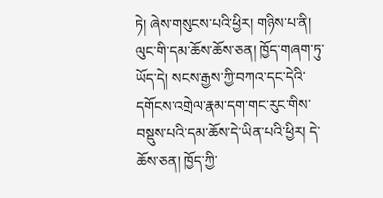ཏེ། ཞེས་གསུངས་པའི་ཕྱིར། གཉིས་པ་ནི། ལུང་གི་དམ་ཆོས་ཆོས་ཅན། ཁྱོད་གཞག་ཏུ་ཡོད་དེ། སངས་རྒྱས་ཀྱི་བཀའ་དང་དེའི་དགོངས་འགྲེལ་རྣམ་དག་གང་རུང་གིས་བསྡུས་པའི་དམ་ཆོས་དེ་ཡིན་པའི་ཕྱིར། དེ་ཆོས་ཅན། ཁྱོད་ཀྱི་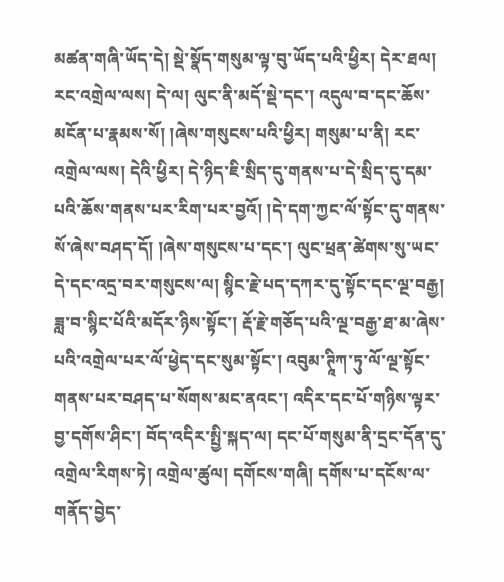མཚན་གཞི་ཡོད་དེ། སྡེ་སྣོད་གསུམ་ལྟ་བུ་ཡོད་པའི་ཕྱིར། དེར་ཐལ། རང་འགྲེལ་ལས། དེ་ལ། ལུང་ནི་མདོ་སྡེ་དང་། འདུལ་བ་དང་ཆོས་ མངོན་པ་རྣམས་སོ། །ཞེས་གསུངས་པའི་ཕྱིར། གསུམ་པ་ནི། རང་འགྲེལ་ལས། དེའི་ཕྱིར། དེ་ཉིད་ཇི་སྲིད་དུ་གནས་པ་དེ་སྲིད་དུ་དམ་པའི་ཆོས་གནས་པར་རིག་པར་བྱའོ། །དེ་དག་ཀྱང་ལོ་སྟོང་དུ་གནས་སོ་ཞེས་བཤད་དོ། །ཞེས་གསུངས་པ་དང་། ལུང་ཕྲན་ཚེགས་སུ་ཡང་དེ་དང་འདྲ་བར་གསུངས་ལ། སྙིང་རྗེ་པད་དཀར་དུ་སྟོང་དང་ལྔ་བརྒྱ། ཟླ་བ་སྙིང་པོའི་མདོར་ཉིས་སྟོང་། རྡོ་རྗེ་གཅོད་པའི་ལྔ་བརྒྱ་ཐ་མ་ཞེས་པའི་འགྲེལ་པར་ལོ་ཕྱེད་དང་སུམ་སྟོང་། འབུམ་ཊཱིཀ་ཏུ་ལོ་ལྔ་སྟོང་གནས་པར་བཤད་པ་སོགས་མང་ནའང་། འདིར་དང་པོ་གཉིས་ལྟར་བྱ་དགོས་ཤིང་། བོད་འདིར་སྤྱི་སྐད་ལ། དང་པོ་གསུམ་ནི་དྲང་དོན་དུ་འགྲེལ་རིགས་ཏེ། འགྲེལ་ཚུལ། དགོངས་གཞི། དགོས་པ་དངོས་ལ་གནོད་བྱེད་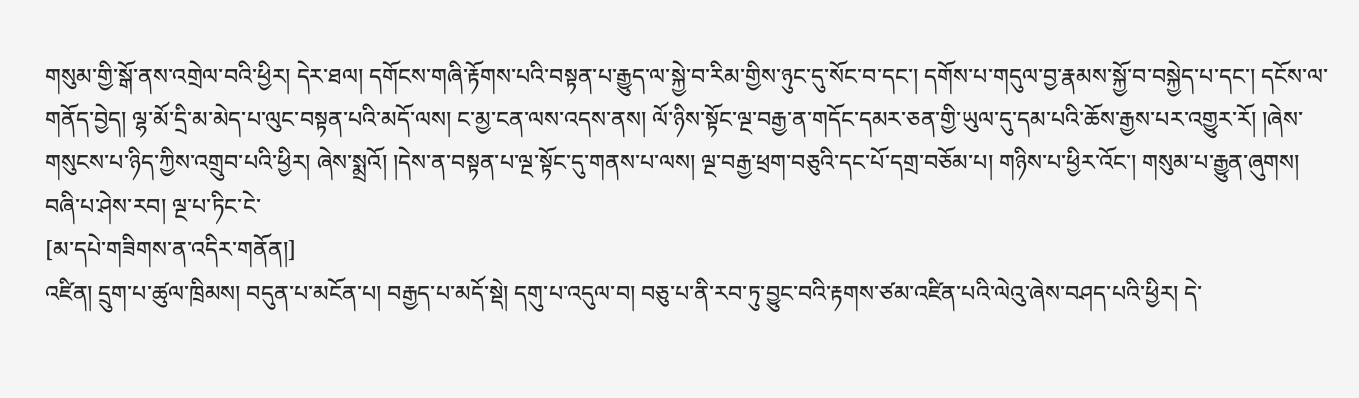གསུམ་གྱི་སྒོ་ནས་འགྲེལ་བའི་ཕྱིར། དེར་ཐལ། དགོངས་གཞི་རྟོགས་པའི་བསྟན་པ་རྒྱུད་ལ་སྐྱེ་བ་རིམ་གྱིས་ཉུང་དུ་སོང་བ་དང་། དགོས་པ་གདུལ་བྱ་རྣམས་སྐྱོ་བ་བསྐྱེད་པ་དང་། དངོས་ལ་གནོད་བྱེད། ལྷ་མོ་དྲི་མ་མེད་པ་ལུང་བསྟན་པའི་མདོ་ལས། ང་མྱ་ངན་ལས་འདས་ནས། ལོ་ཉིས་སྟོང་ལྔ་བརྒྱ་ན་གདོང་དམར་ཅན་གྱི་ཡུལ་དུ་དམ་པའི་ཆོས་རྒྱས་པར་འགྱུར་རོ། །ཞེས་གསུངས་པ་ཉིད་ཀྱིས་འགྲུབ་པའི་ཕྱིར། ཞེས་སྨྲའོ། །དེས་ན་བསྟན་པ་ལྔ་སྟོང་དུ་གནས་པ་ལས། ལྔ་བརྒྱ་ཕྲག་བཅུའི་དང་པོ་དགྲ་བཅོམ་པ། གཉིས་པ་ཕྱིར་འོང་། གསུམ་པ་རྒྱུན་ཞུགས། བཞི་པ་ཤེས་རབ། ལྔ་པ་ཏིང་ངེ་
[མ་དཔེ་གཟིགས་ན་འདིར་གནོན།]
འཛིན། དྲུག་པ་ཚུལ་ཁྲིམས། བདུན་པ་མངོན་པ། བརྒྱད་པ་མདོ་སྡེ། དགུ་པ་འདུལ་བ། བཅུ་པ་ནི་རབ་ཏུ་བྱུང་བའི་རྟགས་ཙམ་འཛིན་པའི་ལེའུ་ཞེས་བཤད་པའི་ཕྱིར། དེ་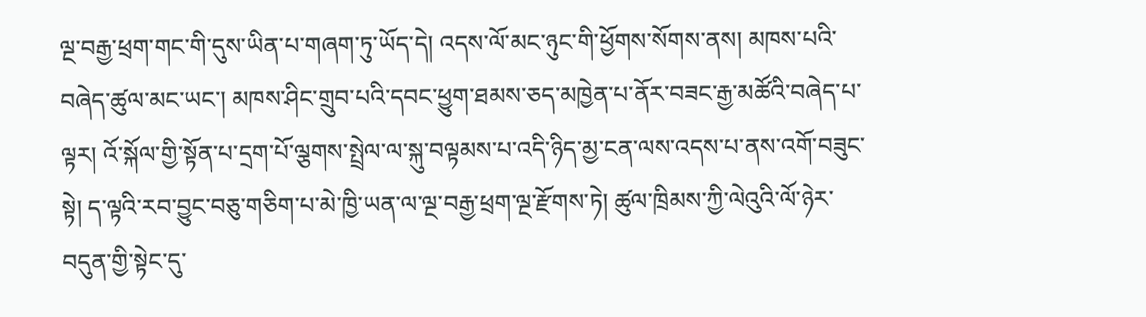ལྔ་བརྒྱ་ཕྲག་གང་གི་དུས་ཡིན་པ་གཞག་ཏུ་ཡོད་དེ། འདས་ལོ་མང་ཉུང་གི་ཕྱོགས་སོགས་ནས། མཁས་པའི་བཞེད་ཚུལ་མང་ཡང་། མཁས་ཤིང་གྲུབ་པའི་དབང་ཕྱུག་ཐམས་ཅད་མཁྱེན་པ་ནོར་བཟང་རྒྱ་མཚོའི་བཞེད་པ་ལྟར། འོ་སྐོལ་གྱི་སྟོན་པ་དྲག་པོ་ལྕགས་སྤྲེལ་ལ་སྐུ་བལྟམས་པ་འདི་ཉིད་མྱ་ངན་ལས་འདས་པ་ནས་འགོ་བཟུང་སྟེ། ད་ལྟའི་རབ་བྱུང་བཅུ་གཅིག་པ་མེ་ཁྱི་ཡན་ལ་ལྔ་བརྒྱ་ཕྲག་ལྔ་རྫོགས་ཏེ། ཚུལ་ཁྲིམས་ཀྱི་ལེའུའི་ལོ་ཉེར་བདུན་གྱི་སྟེང་དུ་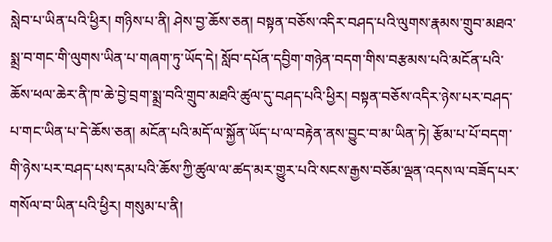སླེབ་པ་ཡིན་པའི་ཕྱིར། གཉིས་པ་ནི། ཤེས་བྱ་ཆོས་ཅན། བསྟན་བཅོས་འདིར་བཤད་པའི་ལུགས་རྣམས་གྲུབ་མཐའ་སྨྲ་བ་གང་གི་ལུགས་ཡིན་པ་གཞག་ཏུ་ཡོད་དེ། སློབ་དཔོན་དབྱིག་གཉེན་བདག་གིས་བརྩམས་པའི་མངོན་པའི་ཆོས་ཕལ་ཆེར་ནི་ཁ་ཆེ་བྱེ་བྲག་སྨྲ་བའི་གྲུབ་མཐའི་ཚུལ་དུ་བཤད་པའི་ཕྱིར། བསྟན་བཅོས་འདིར་ཉེས་པར་བཤད་པ་གང་ཡིན་པ་དེ་ཆོས་ཅན། མངོན་པའི་མདོ་ལ་སྐྱོན་ཡོད་པ་ལ་བརྟེན་ནས་བྱུང་བ་མ་ཡིན་ཏེ། རྩོམ་པ་པོ་བདག་གི་ཉེས་པར་བཤད་པས་དམ་པའི་ཆོས་ཀྱི་ཚུལ་ལ་ཚད་མར་གྱུར་པའི་སངས་རྒྱས་བཅོམ་ལྡན་འདས་ལ་བཟོད་པར་གསོལ་བ་ཡིན་པའི་ཕྱིར། གསུམ་པ་ནི།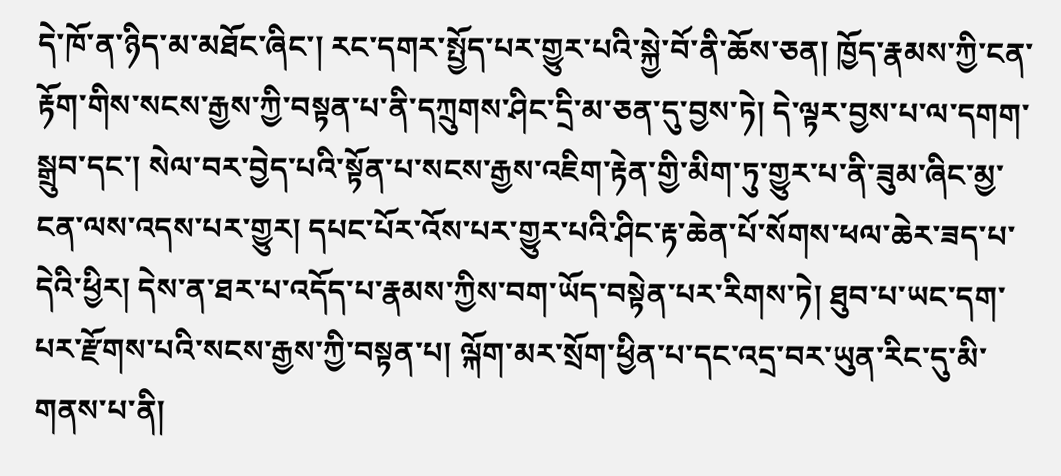དེ་ཁོ་ན་ཉིད་མ་མཐོང་ཞིང་། རང་དགར་སྤྱོད་པར་གྱུར་པའི་སྐྱེ་བོ་ནི་ཆོས་ཅན། ཁྱོད་རྣམས་ཀྱི་ངན་རྟོག་གིས་སངས་རྒྱས་ཀྱི་བསྟན་པ་ནི་དཀྲུགས་ཤིང་དྲི་མ་ཅན་དུ་བྱས་ཏེ། དེ་ལྟར་བྱས་པ་ལ་དགག་སྒྲུབ་དང་། སེལ་བར་བྱེད་པའི་སྟོན་པ་སངས་རྒྱས་འཇིག་རྟེན་གྱི་མིག་ཏུ་གྱུར་པ་ནི་ཟུམ་ཞིང་མྱ་ངན་ལས་འདས་པར་གྱུར། དཔང་པོར་འོས་པར་གྱུར་པའི་ཤིང་རྟ་ཆེན་པོ་སོགས་ཕལ་ཆེར་ཟད་པ་དེའི་ཕྱིར། དེས་ན་ཐར་པ་འདོད་པ་རྣམས་ཀྱིས་བག་ཡོད་བསྟེན་པར་རིགས་ཏེ། ཐུབ་པ་ཡང་དག་པར་རྫོགས་པའི་སངས་རྒྱས་ཀྱི་བསྟན་པ། ལྐོག་མར་སྲོག་ཕྱིན་པ་དང་འདྲ་བར་ཡུན་རིང་དུ་མི་གནས་པ་ནི།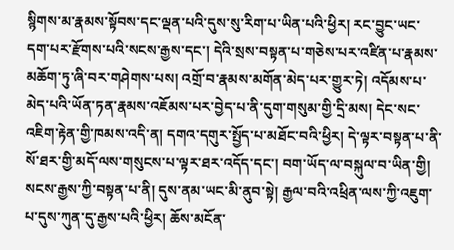སྙིགས་མ་རྣམས་སྟོབས་དང་ལྡན་པའི་དུས་སུ་རིག་པ་ཡིན་པའི་ཕྱིར། རང་བྱུང་ཡང་
དག་པར་རྫོགས་པའི་སངས་རྒྱས་དང་། དེའི་སྲས་བསྟན་པ་གཅེས་པར་འཛིན་པ་རྣམས་མཆོག་ཏུ་ཞི་བར་གཤེགས་པས། འགྲོ་བ་རྣམས་མགོན་མེད་པར་གྱུར་ཏེ། འདོམས་པ་མེད་པའི་ཡོན་ཏན་རྣམས་འཇོམས་པར་བྱེད་པ་ནི་དུག་གསུམ་གྱི་དྲི་མས། དེང་སང་འཇིག་རྟེན་གྱི་ཁམས་འདི་ན། དགའ་དགུར་སྤྱོད་པ་མཐོང་བའི་ཕྱིར། དེ་ལྟར་བསྟན་པ་ནི་སོ་ཐར་གྱི་མདོ་ལས་གསུངས་པ་ལྟར་ཐར་འདོད་དང་། བག་ཡོད་ལ་བསྐུལ་བ་ཡིན་གྱི། སངས་རྒྱས་ཀྱི་བསྟན་པ་ནི། དུས་ནམ་ཡང་མི་ནུབ་སྟེ། རྒྱལ་བའི་འཕྲིན་ལས་ཀྱི་འཇུག་པ་དུས་ཀུན་དུ་རྒྱས་པའི་ཕྱིར། ཆོས་མངོན་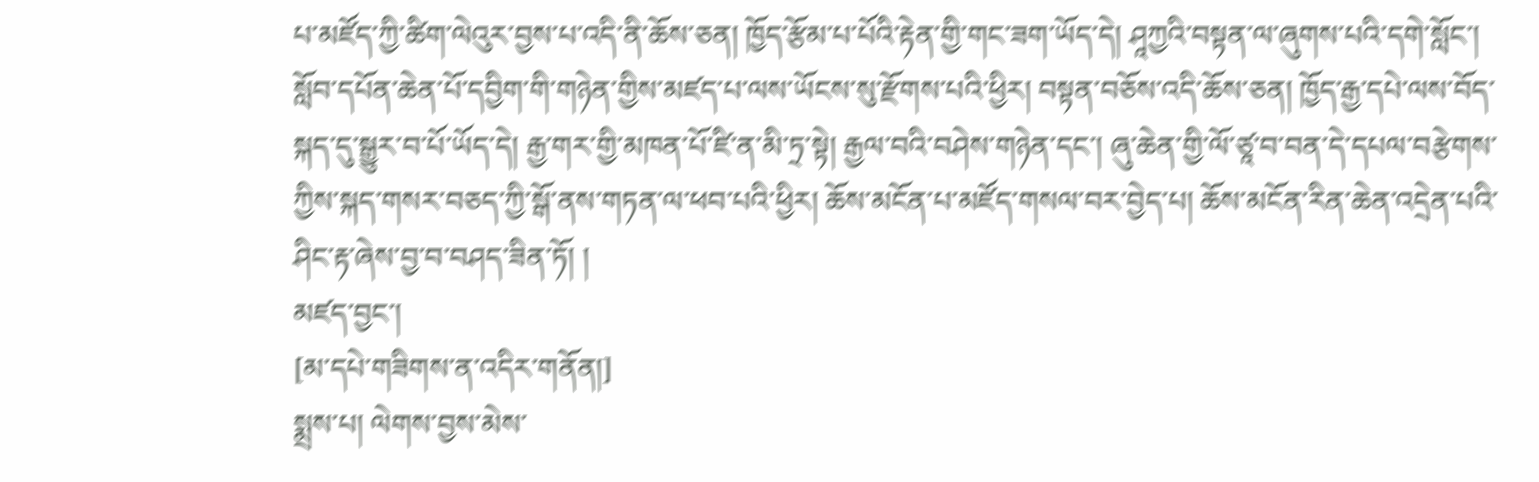པ་མཛོད་ཀྱི་ཚིག་ལེའུར་བྱས་པ་འདི་ནི་ཆོས་ཅན། ཁྱོད་རྩོམ་པ་པོའི་རྟེན་གྱི་གང་ཟག་ཡོད་དེ། ཤཱཀྱའི་བསྟན་ལ་ཞུགས་པའི་དགེ་སློང་། སློབ་དཔོན་ཆེན་པོ་དབྱིག་གི་གཉེན་གྱིས་མཛད་པ་ལས་ཡོངས་སུ་རྫོགས་པའི་ཕྱིར། བསྟན་བཅོས་འདི་ཆོས་ཅན། ཁྱོད་རྒྱ་དཔེ་ལས་བོད་སྐད་དུ་སྒྱུར་བ་པོ་ཡོད་དེ། རྒྱ་གར་གྱི་མཁན་པོ་ཛི་ན་མི་ཏྲ་སྟེ། རྒྱལ་བའི་བཤེས་གཉེན་དང་། ཞུ་ཆེན་གྱི་ལོ་ཙཱ་བ་བན་དེ་དཔལ་བརྩེགས་ཀྱིས་སྐད་གསར་བཅད་ཀྱི་སྒོ་ནས་གཏན་ལ་ཕབ་པའི་ཕྱིར། ཆོས་མངོན་པ་མཛོད་གསལ་བར་བྱེད་པ། ཆོས་མངོན་རིན་ཆེན་འདྲེན་པའི་ཤིང་རྟ་ཞེས་བྱ་བ་བཤད་ཟིན་ཏོ། །
མཛད་བྱང་།
[མ་དཔེ་གཟིགས་ན་འདིར་གནོན།]
སྨྲས་པ། ལེགས་བྱས་མེས་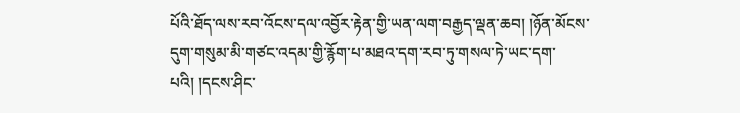པོའི་ཐོད་ལས་རབ་འོངས་དལ་འབྱོར་རྟེན་གྱི་ཡན་ལག་བརྒྱད་ལྡན་ཆབ། །ཉོན་མོངས་དུག་གསུམ་མི་གཙང་འདམ་གྱི་རྙོག་པ་མཐའ་དག་རབ་ཏུ་གསལ་ཏེ་ཡང་དག་པའི། །དངས་ཤིང་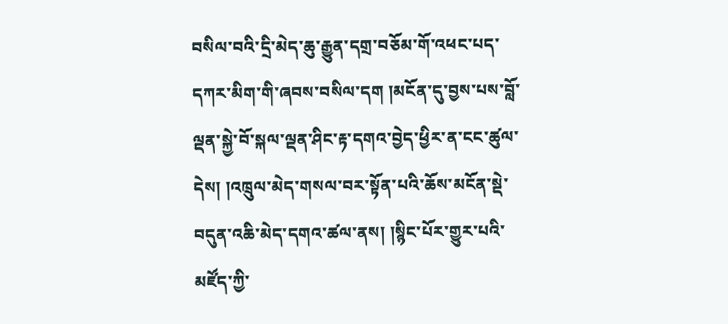བསིལ་བའི་དྲི་མེད་ཆུ་རྒྱུན་དགྲ་བཅོམ་གོ་འཕང་པད་དཀར་མིག་གི་ཞབས་བསིལ་དག །མངོན་དུ་བྱས་པས་བློ་ལྡན་སྐྱེ་བོ་སྐལ་ལྡན་ཤིང་རྟ་དགའ་བྱེད་ཕྱིར་ན་ངང་ཚུལ་དེས། །འཁྲུལ་མེད་གསལ་བར་སྟོན་པའི་ཆོས་མངོན་སྡེ་བདུན་འཆི་མེད་དགའ་ཚལ་ནས། །སྙིང་པོར་གྱུར་པའི་མཛོད་ཀྱི་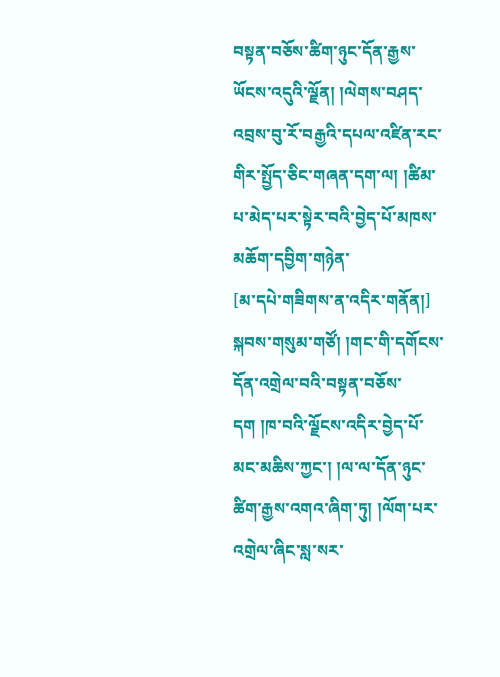བསྟན་བཅོས་ཚིག་ཉུང་དོན་རྒྱས་ཡོངས་འདུའི་ལྗོན། །ལེགས་བཤད་འབྲས་བུ་རོ་བརྒྱའི་དཔལ་འཛིན་རང་གིར་སྤྱོད་ཅིང་གཞན་དག་ལ། །ཚིམ་པ་མེད་པར་སྟེར་བའི་བྱེད་པོ་མཁས་མཆོག་དབྱིག་གཉེན་
[མ་དཔེ་གཟིགས་ན་འདིར་གནོན།]
སྐབས་གསུམ་གཙོ། །གང་གི་དགོངས་དོན་འགྲེལ་བའི་བསྟན་བཅོས་དག །ཁ་བའི་ལྗོངས་འདིར་བྱེད་པོ་མང་མཆིས་ཀྱང་། །ལ་ལ་དོན་ཉུང་ཚིག་རྒྱས་འགའ་ཞིག་ཏུ། །ལོག་པར་འགྲེལ་ཞིང་སླ་སར་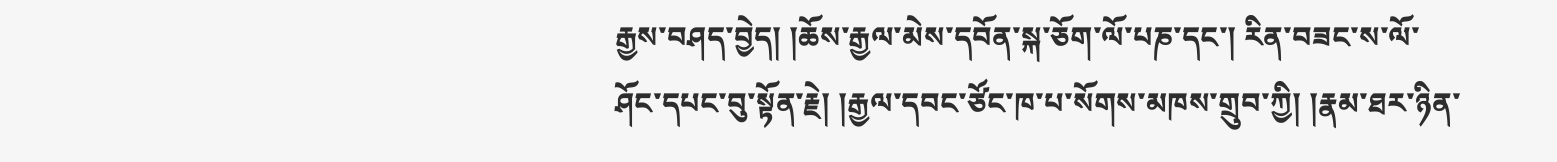རྒྱས་བཤད་བྱེད། །ཆོས་རྒྱལ་མེས་དབོན་སྐ་ཅོག་ལོ་པཎ་དང་། རིན་བཟང་ས་ལོ་ཤོང་དཔང་བུ་སྟོན་རྗེ། །རྒྱལ་དབང་ཙོང་ཁ་པ་སོགས་མཁས་གྲུབ་ཀྱི། །རྣམ་ཐར་ཉིན་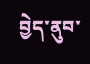བྱེད་ནུབ་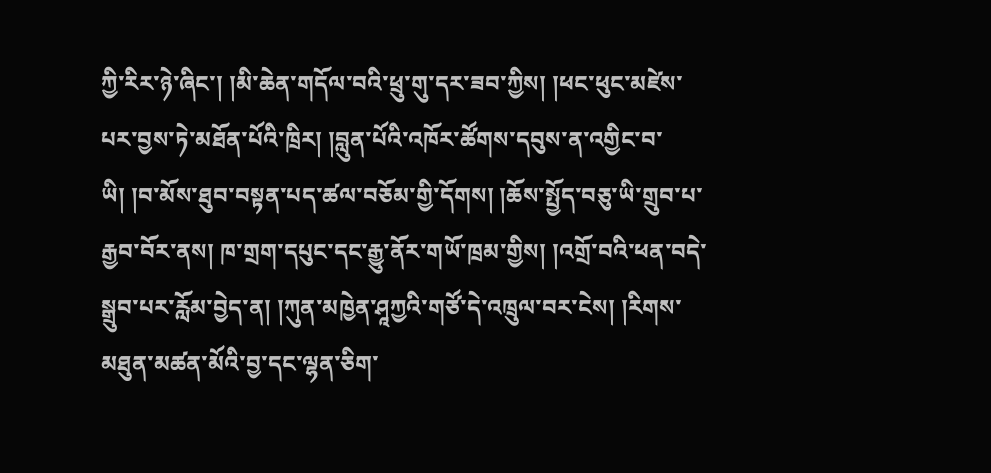ཀྱི་རིར་ཉེ་ཞིང་། །མི་ཆེན་གདོལ་བའི་ཕྲུ་གུ་དར་ཟབ་ཀྱིས། །ཕང་ཕུང་མཛེས་པར་བྱས་ཏེ་མཐོན་པོའི་ཁྲིར། །བླུན་པོའི་འཁོར་ཚོགས་དབུས་ན་འགྱིང་བ་ཡི། །བ་མོས་ཐུབ་བསྟན་པད་ཚལ་བཅོམ་གྱི་དོགས། །ཆོས་སྤྱོད་བཅུ་ཡི་གྲུབ་པ་རྒྱབ་བོར་ནས། ཁ་གྲག་དཔུང་དང་རྒྱུ་ནོར་གཡོ་ཁྲམ་གྱིས། །འགྲོ་བའི་ཕན་བདེ་སྒྲུབ་པར་རློམ་བྱེད་ན། །ཀུན་མཁྱེན་ཤཱཀྱའི་གཙོ་དེ་འཁྲུལ་བར་ངེས། །རིགས་མཐུན་མཚན་མོའི་བྱ་དང་ལྷན་ཅིག་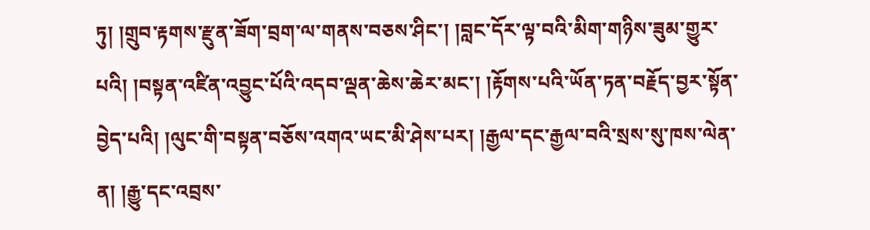ཏུ། །གྲུབ་རྟགས་རྫུན་ཟོག་བྲག་ལ་གནས་བཅས་ཤིང་། །བླང་དོར་ལྟ་བའི་མིག་གཉིས་ཟུམ་གྱུར་པའི། །བསྟན་འཛིན་འབྱུང་པོའི་འདབ་ལྡན་ཆེས་ཆེར་མང་། །རྟོགས་པའི་ཡོན་ཏན་བརྗོད་བྱར་སྟོན་བྱེད་པའི། །ལུང་གི་བསྟན་བཅོས་འགའ་ཡང་མི་ཤེས་པར། །རྒྱལ་དང་རྒྱལ་བའི་སྲས་སུ་ཁས་ལེན་ན། །རྒྱུ་དང་འབྲས་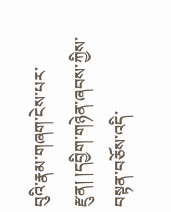བུའི་རྣམ་གཞག་ངེས་པར་རྫུན། །དབྱིག་གཉེན་ཞབས་ཀྱིས་བསྟན་བཅོས་འདི་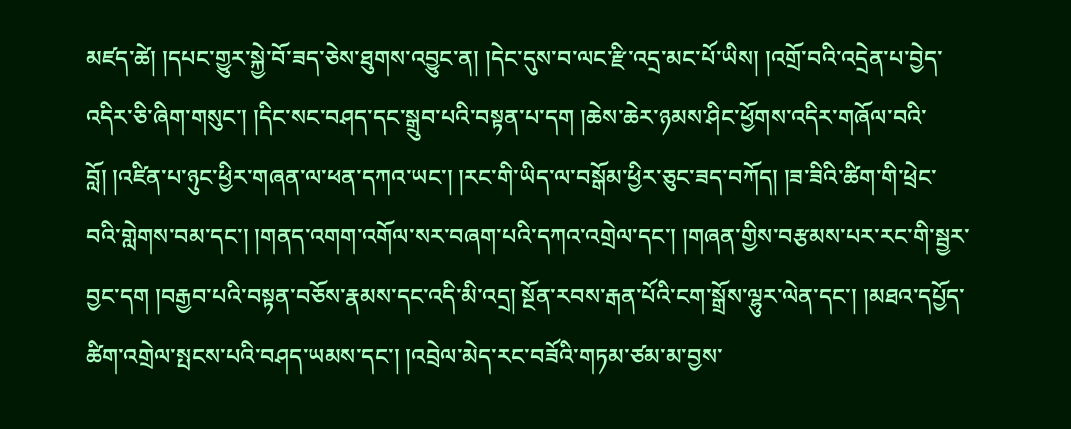མཛད་ཚེ། །དཔང་གྱུར་སྐྱེ་བོ་ཟད་ཅེས་ཐུགས་འབྱུང་ན། །དེང་དུས་བ་ལང་རྫི་འདྲ་མང་པོ་ཡིས། །འགྲོ་བའི་འདྲེན་པ་བྱེད་འདིར་ཅི་ཞིག་གསུང་། །དིང་སང་བཤད་དང་སྒྲུབ་པའི་བསྟན་པ་དག །ཆེས་ཆེར་ཉམས་ཤིང་ཕྱོགས་འདིར་གཞོལ་བའི་བློ། །འཛིན་པ་ཉུང་ཕྱིར་གཞན་ལ་ཕན་དཀའ་ཡང་། །རང་གི་ཡིད་ལ་བསྒོམ་ཕྱིར་ཅུང་ཟད་བཀོད། །ཟ་ཟིའི་ཚིག་གི་ཕྲེང་བའི་གླེགས་བམ་དང་། །གནད་འགག་འགོལ་སར་བཞག་པའི་དཀའ་འགྲེལ་དང་། །གཞན་གྱིས་བརྩམས་པར་རང་གི་སྦྱར་བྱང་དག །བརྒྱབ་པའི་བསྟན་བཅོས་རྣམས་དང་འདི་མི་འདྲ། སྔོན་རབས་རྒན་པོའི་ངག་སྒྲོས་ལྷུར་ལེན་དང་། །མཐའ་དཔྱོད་ཚིག་འགྲེལ་སྤངས་པའི་བཤད་ཡམས་དང་། །འབྲེལ་མེད་རང་བཟོའི་གཏམ་ཙམ་མ་བྱས་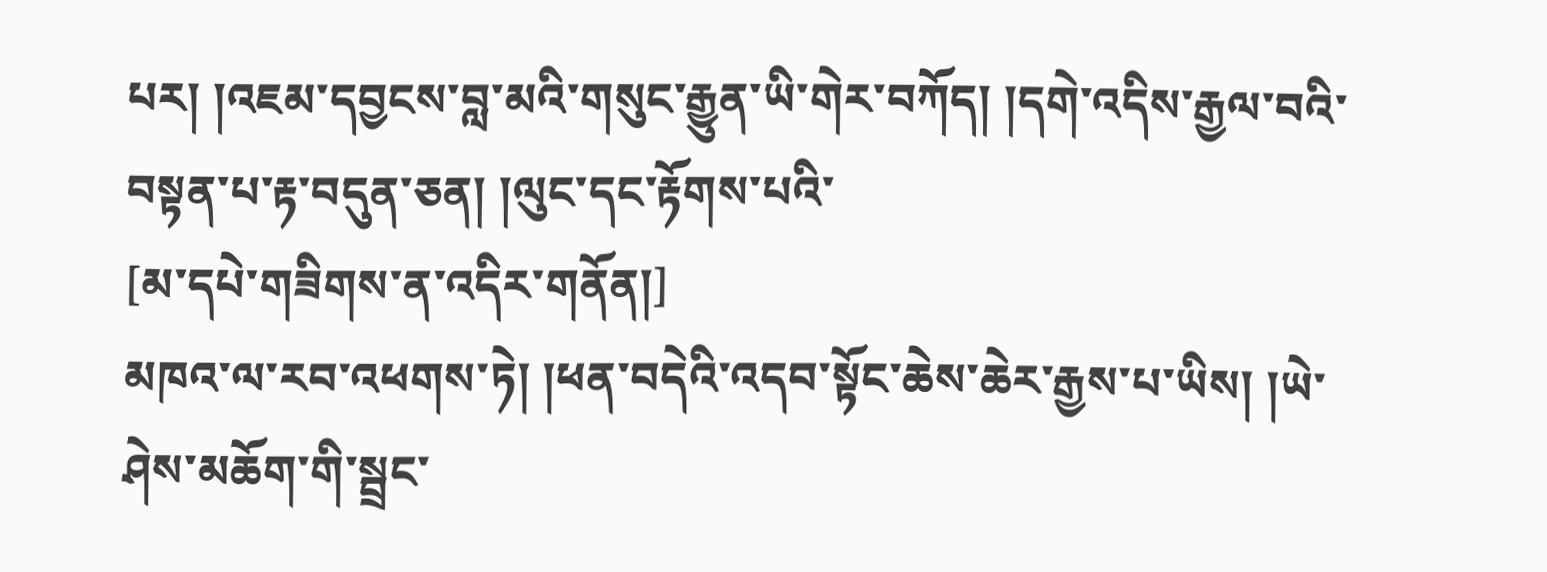པར། །འཇམ་དབྱངས་བླ་མའི་གསུང་རྒྱུན་ཡི་གེར་བཀོད། །དགེ་འདིས་རྒྱལ་བའི་བསྟན་པ་རྟ་བདུན་ཅན། །ལུང་དང་རྟོགས་པའི་
[མ་དཔེ་གཟིགས་ན་འདིར་གནོན།]
མཁའ་ལ་རབ་འཕགས་ཏེ། །ཕན་བདེའི་འདབ་སྟོང་ཆེས་ཆེར་རྒྱས་པ་ཡིས། །ཡེ་ཤེས་མཆོག་གི་སྦྲང་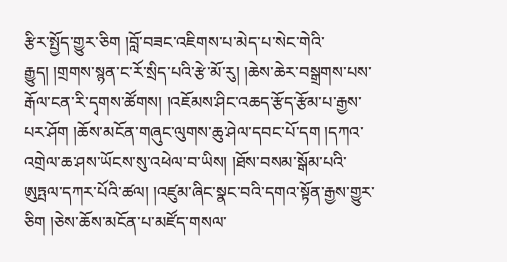རྩིར་སྤྱོད་གྱུར་ཅིག །བློ་བཟང་འཇིགས་པ་མེད་པ་སེང་གེའི་རྒྱུད། །གྲགས་སྙན་ང་རོ་སྲིད་པའི་རྩེ་མོ་རུ། །ཆེས་ཆེར་བསྒྲགས་པས་རྒོལ་ངན་རི་དྭགས་ཚོགས། །འཇོམས་ཤིང་འཆད་རྩོད་རྩོམ་པ་རྒྱས་པར་ཤོག །ཆོས་མངོན་གཞུང་ལུགས་ཆུ་ཤེལ་དབང་པོ་དག །དཀའ་འགྲེལ་ཆ་ཤས་ཡོངས་སུ་འཕེལ་བ་ཡིས། །ཐོས་བསམ་སྒོམ་པའི་ཨུཏྤལ་དཀར་པོའི་ཚལ། །འཛུམ་ཞིང་སྣང་བའི་དགའ་སྟོན་རྒྱས་གྱུར་ཅིག །ཅེས་ཆོས་མངོན་པ་མཛོད་གསལ་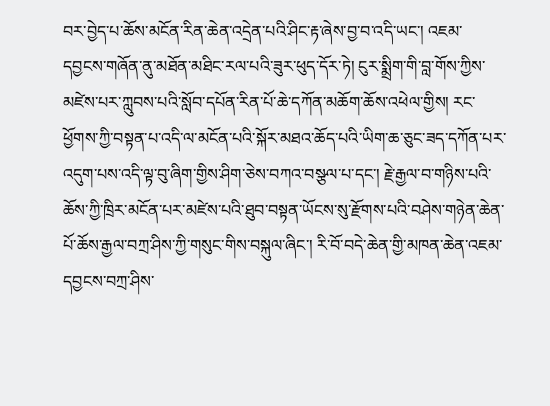བར་བྱེད་པ་ཆོས་མངོན་རིན་ཆེན་འདྲེན་པའི་ཤིང་རྟ་ཞེས་བྱ་བ་འདི་ཡང་། འཇམ་དབྱངས་གཞོན་ནུ་མཐོན་མཐིང་རལ་པའི་ཟུར་ཕུད་དོར་ཏེ། ངུར་སྨྲིག་གི་བླ་གོས་ཀྱིས་མཛེས་པར་ཀླུབས་པའི་སློབ་དཔོན་རིན་པོ་ཆེ་དཀོན་མཆོག་ཆོས་འཕེལ་གྱིས། རང་ཕྱོགས་ཀྱི་བསྟན་པ་འདི་ལ་མངོན་པའི་སྐོར་མཐའ་ཆོད་པའི་ཡིག་ཆ་ཅུང་ཟད་དཀོན་པར་འདུག་པས་འདི་ལྟ་བུ་ཞིག་གྱིས་ཤིག་ཅེས་བཀའ་བསྩལ་པ་དང་། རྗེ་རྒྱལ་བ་གཉིས་པའི་ཆོས་ཀྱི་ཁྲིར་མངོན་པར་མཛེས་པའི་ཐུབ་བསྟན་ཡོངས་སུ་རྫོགས་པའི་བཤེས་གཉེན་ཆེན་པོ་ཆོས་རྒྱལ་བཀྲ་ཤིས་ཀྱི་གསུང་གིས་བསྐུལ་ཞིང་། རི་བོ་བདེ་ཆེན་གྱི་མཁན་ཆེན་འཇམ་དབྱངས་བཀྲ་ཤིས་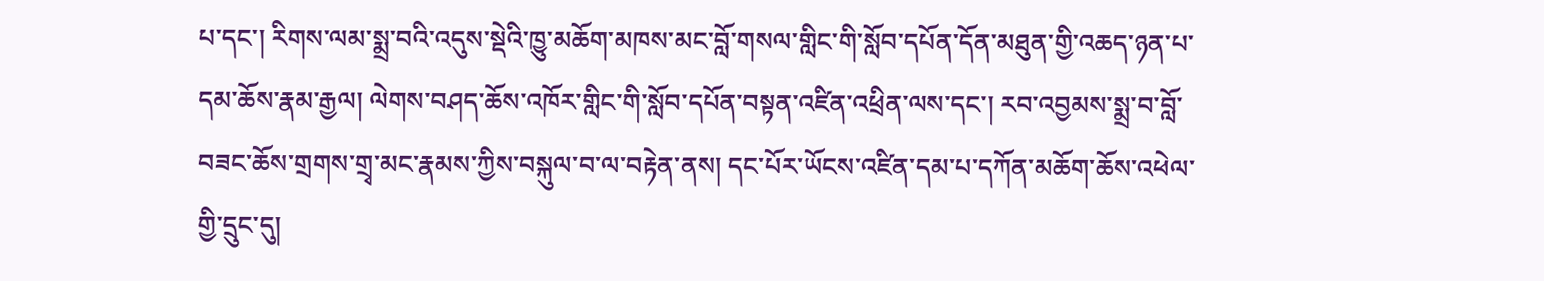པ་དང་། རིགས་ལམ་སྨྲ་བའི་འདུས་སྡེའི་ཁྱུ་མཆོག་མཁས་མང་བློ་གསལ་གླིང་གི་སློབ་དཔོན་དོན་མཐུན་གྱི་འཆད་ཉན་པ་དམ་ཆོས་རྣམ་རྒྱལ། ལེགས་བཤད་ཆོས་འཁོར་གླིང་གི་སློབ་དཔོན་བསྟན་འཛིན་འཕྲིན་ལས་དང་། རབ་འབྱམས་སྨྲ་བ་བློ་བཟང་ཆོས་གྲགས་གྲྭ་མང་རྣམས་ཀྱིས་བསྐུལ་བ་ལ་བརྟེན་ནས། དང་པོར་ཡོངས་འཛིན་དམ་པ་དཀོན་མཆོག་ཆོས་འཕེལ་གྱི་དྲུང་དུ།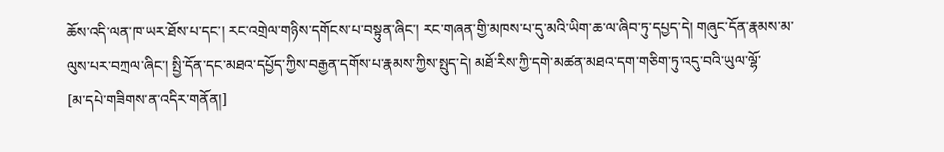ཆོས་འདི་ལན་ཁ་ཡར་ཐོས་པ་དང་། རང་འགྲེལ་གཉིས་དགོངས་པ་བསྟུན་ཞིང་། རང་གཞན་གྱི་མཁས་པ་དུ་མའི་ཡིག་ཆ་ལ་ཞིབ་ཏུ་དཔྱད་དེ། གཞུང་དོན་རྣམས་མ་ལུས་པར་བཀྲལ་ཞིང་། སྤྱི་དོན་དང་མཐའ་དཔྱོད་ཀྱིས་བརྒྱན་དགོས་པ་རྣམས་ཀྱིས་སྤུད་དེ། མཐོ་རིས་ཀྱི་དགེ་མཚན་མཐའ་དག་གཅིག་ཏུ་འདུ་བའི་ཡུལ་ལྷོ་
[མ་དཔེ་གཟིགས་ན་འདིར་གནོན།]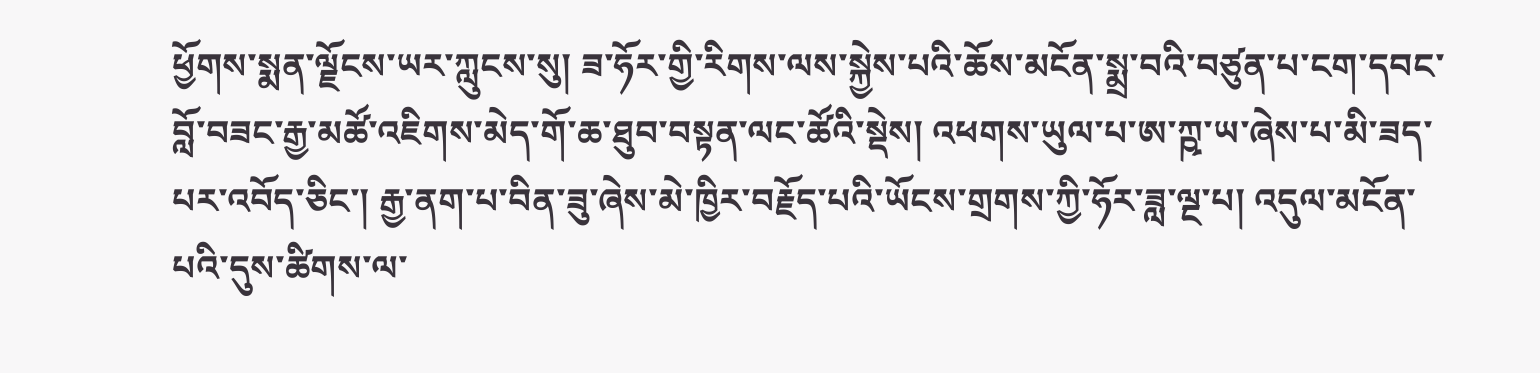ཕྱོགས་སྨན་ལྗོངས་ཡར་ཀླུངས་སུ། ཟ་ཧོར་གྱི་རིགས་ལས་སྐྱེས་པའི་ཆོས་མངོན་སྨྲ་བའི་བཙུན་པ་ངག་དབང་བློ་བཟང་རྒྱ་མཚོ་འཇིགས་མེད་གོ་ཆ་ཐུབ་བསྟན་ལང་ཚོའི་སྡེས། འཕགས་ཡུལ་པ་ཨ་ཀྵ་ཡ་ཞེས་པ་མི་ཟད་པར་འབོད་ཅིང་། རྒྱ་ནག་པ་བིན་ཟུ་ཞེས་མེ་ཁྱིར་བརྗོད་པའི་ཡོངས་གྲགས་ཀྱི་ཧོར་ཟླ་ལྔ་པ། འདུལ་མངོན་པའི་དུས་ཚིགས་ལ་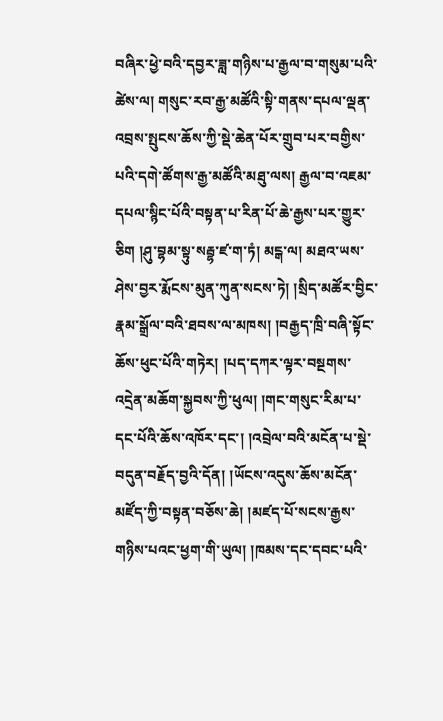བཞིར་ཕྱེ་བའི་དབྱར་ཟླ་གཉིས་པ་རྒྱལ་བ་གསུམ་པའི་ཚེས་ལ། གསུང་རབ་རྒྱ་མཚོའི་སྟི་གནས་དཔལ་ལྡན་འབྲས་སྤུངས་ཆོས་ཀྱི་སྡེ་ཆེན་པོར་གྲུབ་པར་བགྱིས་པའི་དགེ་ཚོགས་རྒྱ་མཚོའི་མཐུ་ལས། རྒྱལ་བ་འཇམ་དཔལ་སྙིང་པོའི་བསྟན་པ་རིན་པོ་ཆེ་རྒྱས་པར་གྱུར་ཅིག །ཤུ་བྷམ་སྟུ་སརྦྷ་ཛ་ག་ཏཾ། མངྒ་ལ། མཐའ་ཡས་ཤེས་བྱར་རྨོངས་མུན་ཀུན་སངས་ཏེ། །སྲིད་མཚོར་བྱིང་རྣམ་སྒྲོལ་བའི་ཐབས་ལ་མཁས། །བརྒྱད་ཁྲི་བཞི་སྟོང་ཆོས་ཕུང་པོའི་གཏེར། །པད་དཀར་ལྟར་བསྔགས་འདྲེན་མཆོག་སྐྱབས་ཀྱི་ཕུལ། །གང་གསུང་རིམ་པ་དང་པོའི་ཆོས་འཁོར་དང་། །འབྲེལ་བའི་མངོན་པ་སྡེ་བདུན་བརྗོད་བྱའི་དོན། །ཡོངས་འདུས་ཆོས་མངོན་མཛོད་ཀྱི་བསྟན་བཅོས་ཆེ། །མཛད་པོ་སངས་རྒྱས་གཉིས་པའང་ཕྱག་གི་ཡུལ། །ཁམས་དང་དབང་པའི་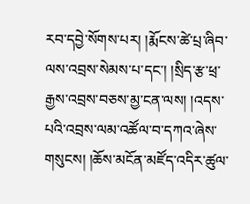རབ་དབྱེ་སོགས་པར། །རྨོངས་ཚེ་པྲ་ཞིབ་ལས་འབྲས་སེམས་པ་དང་། །སྲིད་རྩ་ཕྲ་རྒྱས་འབྲས་བཅས་མྱ་ངན་ལས། །འདས་པའི་འབྲས་ལམ་འཚོལ་བ་དཀའ་ཞེས་གསུངས། །ཆོས་མངོན་མཛོད་འདིར་ཚུལ་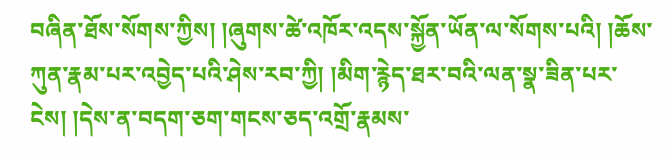བཞིན་ཐོས་སོགས་ཀྱིས། །ཞུགས་ཚེ་འཁོར་འདས་སྐྱོན་ཡོན་ལ་སོགས་པའི། །ཆོས་ཀུན་རྣམ་པར་འབྱེད་པའི་ཤེས་རབ་ཀྱི། །མིག་རྙེད་ཐར་བའི་ལན་སྣ་ཟིན་པར་ངེས། །དེས་ན་བདག་ཅག་གངས་ཅད་འགྲོ་རྣམས་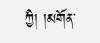ཀྱི། །མགོན་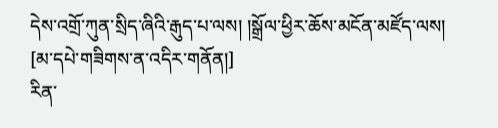དེས་འགྲོ་ཀུན་སྲིད་ཞིའི་རྒུད་པ་ལས། །སྒྲོལ་ཕྱིར་ཆོས་མངོན་མཛོད་ལས།
[མ་དཔེ་གཟིགས་ན་འདིར་གནོན།]
རིན་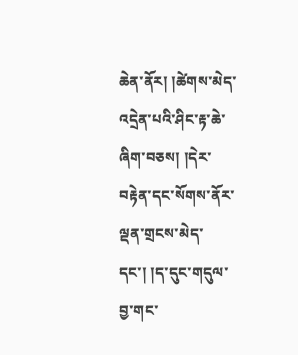ཆེན་ནོར། །ཚེགས་མེད་འདྲེན་པའི་ཤིང་རྟ་ཆེ་ཞིག་བཅས། །དེར་བརྟེན་དང་སོགས་ནོར་ལྡན་གྲངས་མེད་དང་། །ད་དུང་གདུལ་བྱ་གང་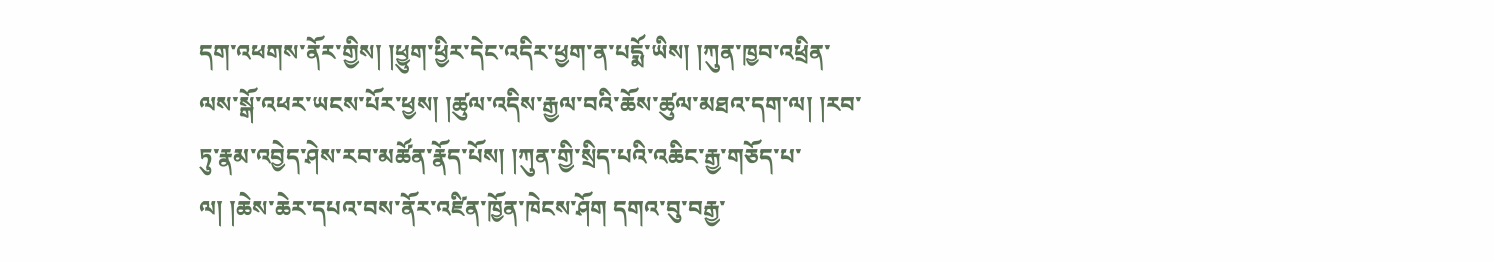དག་འཕགས་ནོར་གྱིས། །ཕྱུག་ཕྱིར་དེང་འདིར་ཕྱག་ན་པདྨོ་ཡིས། །ཀུན་ཁྱབ་འཕྲིན་ལས་སྒོ་འཕར་ཡངས་པོར་ཕྱས། །ཚུལ་འདིས་རྒྱལ་བའི་ཆོས་ཚུལ་མཐའ་དག་ལ། །རབ་ཏུ་རྣམ་འབྱེད་ཤེས་རབ་མཚོན་རྣོད་པོས། །ཀུན་གྱི་སྲིད་པའི་འཆིང་རྒྱ་གཅོད་པ་ལ། །ཆེས་ཆེར་དཔའ་བས་ནོར་འཛིན་ཁྱོན་ཁེངས་ཤོག དགའ་བུ་བརྒྱ་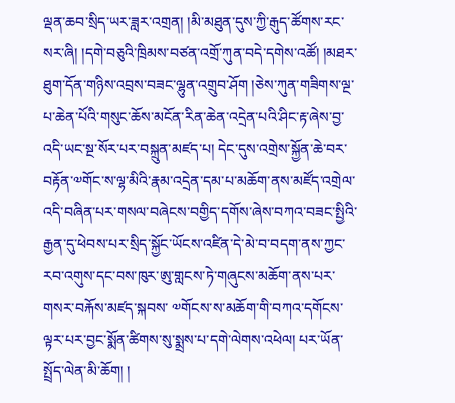ལྡན་ཆབ་སྲིད་ཡར་ཟླར་འགྲན། །མི་མཐུན་དུས་ཀྱི་རྒུད་ཚོགས་རང་སར་ཞི། །དགེ་བཅུའི་ཁྲིམས་བཙན་འགྲོ་ཀུན་བདེ་དགེས་འཚོ། །མཐར་ཐུག་དོན་གཉིས་འབྲས་བཟང་ལྷུན་འགྲུབ་ཤོག །ཅེས་ཀུན་གཟིགས་ལྔ་པ་ཆེན་པོའི་གསུང་ཆོས་མངོན་རིན་ཆེན་འདྲེན་པའི་ཤིང་རྟ་ཞེས་བྱ་འདི་ཡང་སྔ་སོར་པར་བསྐྲུན་མཛད་པ། དེང་དུས་འགྲེས་སྐྱོན་ཆེ་བར་བརྟོན་༧གོང་ས་ལྷ་མིའི་རྣམ་འདྲེན་དམ་པ་མཆོག་ནས་མཛོད་འགྲེལ་འདི་བཞིན་པར་གསལ་བཞེངས་བགྱིད་དགོས་ཞེས་བཀའ་བཟང་སྤྱིའི་རྒྱན་དུ་ཕེབས་པར་སྲིད་སྐྱོང་ཡོངས་འཛིན་དེ་མེ་བ་བདག་ནས་ཀྱང་རབ་འགུས་དང་བས་ཁུར་ཨུ་གླངས་ཏེ་གཞུངས་མཆོག་ནས་པར་གསར་བརྐོས་མཛད་སྐབས་ ༧གོངས་ས་མཆོག་གི་བཀའ་དགོངས་ལྟར་པར་བྱང་སྨོན་ཚིགས་སུ་སྨྲས་པ་དགེ་ལེགས་འཕེལ། པར་ཡོན་སྤྲོད་ལེན་མི་ཆོག། །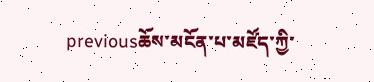previousཆོས་མངོན་པ་མཛོད་ཀྱི་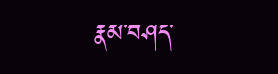རྣམ་བཤད་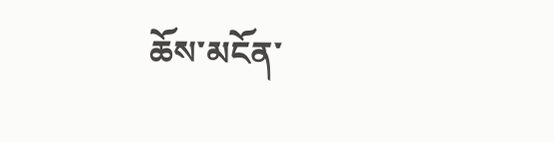ཆོས་མངོན་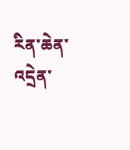རིན་ཆེན་འདྲེན་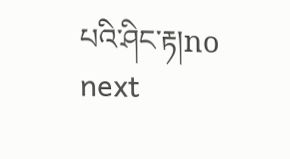པའི་ཤིང་རྟ།no next